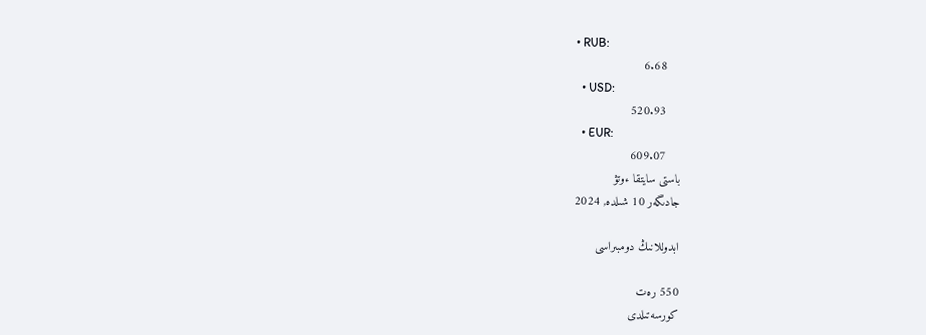• RUB:
    6.68
  • USD:
    520.93
  • EUR:
    609.07
باستى سايتقا ءوتۋ
جادىگەر 10 شىلدە, 2024

ابدوللانىڭ دومبىراسى

550 رەت
كورسەتىلدى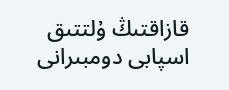قازاقتىڭ ۇلتتىق اسپابى دومبىرانى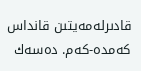قادىرلەمەيتىن قانداس كەمدە-كەم. دەسەك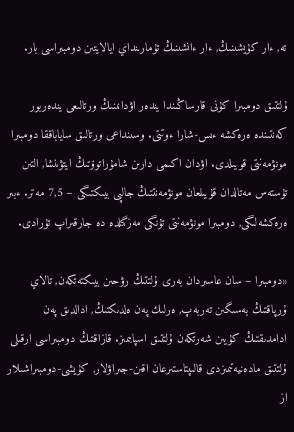تە, ءار كۇيشىنىڭ, ءار ءانشىنىڭ تۇمارىنداي ايالايتىن دومبىراسى بار.

ۇلتتىق دومبىرا كۇنى قارساڭىندا يندەر اۋدانىنىڭ ورتالىعى يندەربور كەنتىندە ەرەكشە ءىس-شارا ءوتتى. وسىنداعى ورتالىق ساياباققا دومبىرا مونۋمەنتى قويىلدى. اۋدان اكىمى دارىن شامۇراتوۆتىڭ ايتۋىنشا, التىن تۇستەس مەتالدان قۇيىلعان مونۋمەنتتىڭ جالپى بيىكتىگى – 7,5 مەتر. ءبىر ەرەكشەلىگى, دومبىرا مونۋمەنتى تۇنگى مەزگىلدە دە جارقىراپ تۇرادى.

«دومبىرا – سان عاسىردان بەرى ۇلتتىڭ رۋحىن بيىكتەتكەن, تالاي ۇرپاقتىڭ بەسىگىن تەربەپ, ەرلىك پەن ەلدىكتىڭ, ادالدىق پەن ادامدىقتىڭ كۇيىن شەرتكەن ۇلتتىق اسپابىمىز. قازاقتىڭ دومبىراسى ارقىلى ۇلتتىق مادەنيەتىمىزدى قالىپتاستىرعان اقىن-جىراۋلار, كۇيشى-دومبىراشىلار از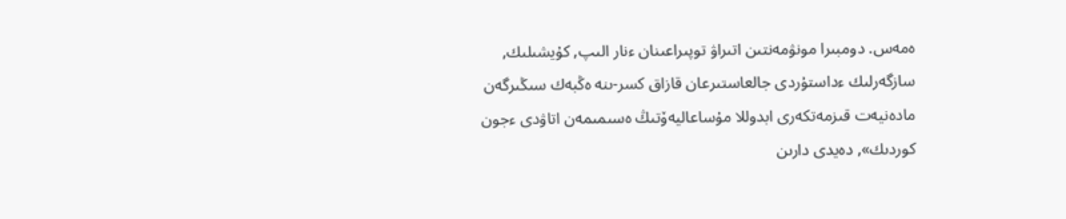ەمەس. دومبىرا مونۋمەنتىن اتىراۋ توپىراعىنان ءنار الىپ, كۇيشىلىك, سازگەرلىك ءداستۇردى جالعاستىرعان قازاق كسر-ىنە ەڭبەك سىڭىرگەن مادەنيەت قىزمەتكەرى ابدوللا مۇساعاليەۆتىڭ ەسىمىمەن اتاۋدى ءجون كوردىك», دەيدى دارىن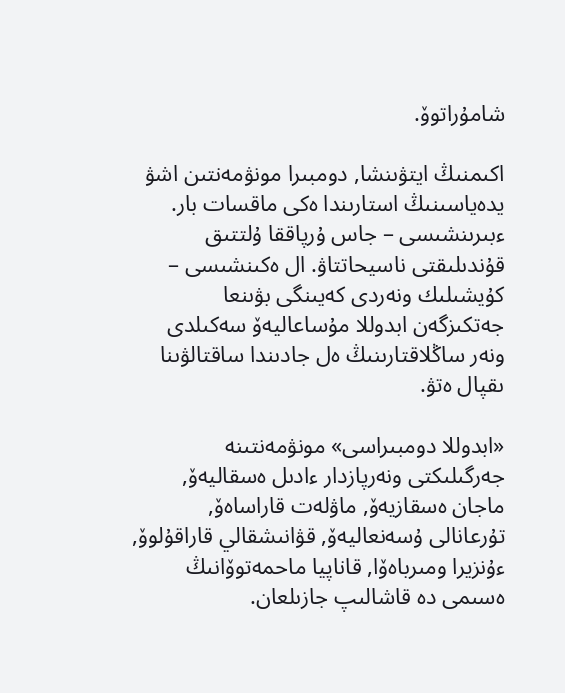شامۇراتوۆ.

اكىمنىڭ ايتۋىنشا, دومبىرا مونۋمەنتىن اشۋ يدەياسىنىڭ استارىندا ەكى ماقسات بار. ءبىرىنشىسى – جاس ۇرپاققا ۇلتتىق قۇندىلىقتى ناسيحاتتاۋ. ال ەكىنشىسى – كۇيشىلىك ونەردى كەيىنگى بۋىنعا جەتكىزگەن ابدوللا مۇساعاليەۆ سەكىلدى ونەر ساڭلاقتارىنىڭ ەل جادىندا ساقتالۋىنا ىقپال ەتۋ.

«ابدوللا دومبىراسى» مونۋمەنتىنە جەرگىلىكتى ونەرپازدار ءادىل ەسقاليەۆ, ماجان ەسقازيەۆ, ماۋلەت قاراساەۆ, تۇرعانالى ۇسەنعاليەۆ, قۋانىشقالي قاراقۇلوۆ, ءۇنزيرا ومىرباەۆا, قاناپيا ماحمەتوۆانىڭ ەسىمى دە قاشالىپ جازىلعان.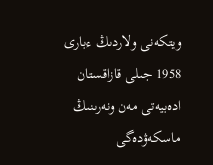ويتكەنى ولاردىڭ ءبارى 1958 جىلى قازاقستان ادەبيەتى مەن ونەرىنىڭ ماسكەۋدەگى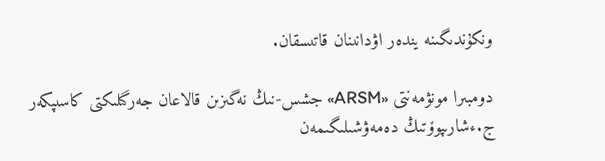ونكۇندىگىنە يندەر اۋدانىنان قاتىسقان.

دومبىرا مونۋمەنتى «ARSM» جشس-نىڭ نەگىزىن قالاعان جەرگىلىكتى كاسىپكەر ج.ءشارىپوۆتىڭ دەمەۋشىلىگىمەن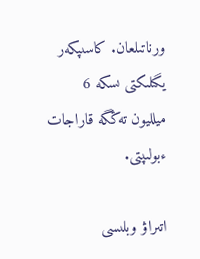ورناتىلعان. كاسىپكەر يگىلىكتى ىسكە 6 ميلليون تەڭگە قاراجات ءبولىپتى.

اتىراۋ وبلىسى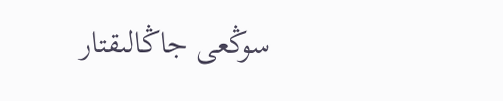سوڭعى جاڭالىقتار